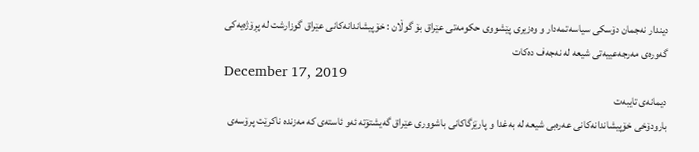دیندار نەجمان دۆسكی سیاسەتمەدار و وەزیری پێشووی حكومەتی عێراق بۆ گوڵان : خۆپیشاندانەكانی عێراق گوزارشت لە پڕۆژەیەكی گەورەی مەرجەعییەتی شیعە لە نەجەف دەكات
December 17, 2019
دیمانەی تایبەت
بارودۆخی خۆپیشاندانەكانی عەرەبی شیعە لە بەغدا و پارێزگاكانی باشووری عێراق گەیشتۆتە ئەو ئاستەی كە مەزندە ناكرێت پرۆسەی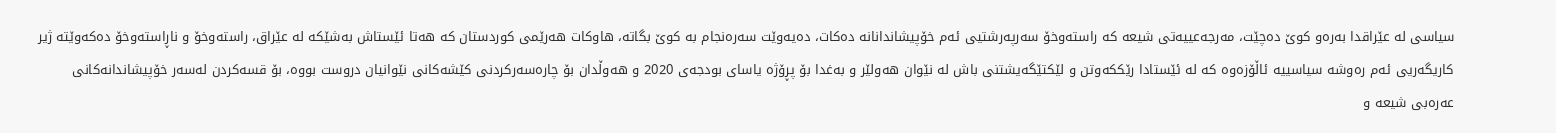سیاسی لە عێراقدا بەرەو كوێ دەچێت، مەرجەعییەتی شیعە كە راستەوخۆ سەرپەرشتیی ئەم خۆپیشاندانانە دەكات، دەیەوێت سەرەنجام بە كوێ بگاتە، هاوكات هەرێمی كوردستان كە هەتا ئێستاش بەشێكە لە عێراق، راستەوخۆ و ناڕاستەوخۆ دەكەوێتە ژیر كاریگەریی ئەم رەوشە سیاسییە ئاڵۆزەوە كە لە ئێستادا رێككەوتن و لێكتێگەیشتنی باش لە نێوان هەولێر و بەغدا بۆ پڕۆژە یاسای بودجەی 2020 و هەوڵدان بۆ چارەسەركردنی كێشەكانی نێوانیان دروست بووە، بۆ قسەكردن لەسەر خۆپیشاندانەكانی عەرەبی شیعە و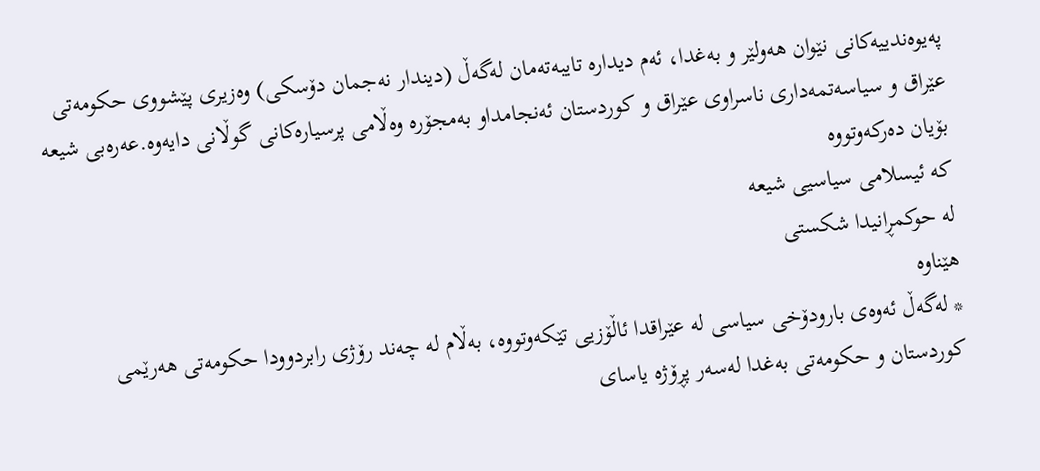پەیوەندییەكانی نێوان هەولێر و بەغدا، ئەم دیدارە تایبەتەمان لەگەڵ (دیندار نەجمان دۆسكی) وەزیری پێشووی حكومەتی عێراق و سیاسەتمەداری ناسراوی عێراق و كوردستان ئەنجامداو بەمجۆرە وەڵامی پرسیارەكانی گوڵانی دایەوە.عەرەبی شیعە بۆیان دەركەوتووە
كە ئیسلامی سیاسیی شیعە
لە حوكمڕانیدا شكستی
هێناوە
* لەگەڵ ئەوەی بارودۆخی سیاسی لە عێراقدا ئاڵۆزیی تێكەوتووە، بەڵام لە چەند رۆژی رابردوودا حكومەتی هەرێمی كوردستان و حكومەتی بەغدا لەسەر پڕۆژە یاسای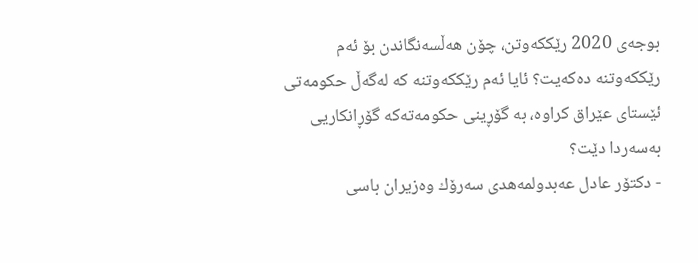بوجەی 2020 رێككەوتن، چۆن هەڵسەنگاندن بۆ ئەم رێككەوتنە دەكەیت؟ ئایا ئەم رێككەوتنە كە لەگەڵ حكومەتی ئێستای عێراق كراوە، بە گۆڕینی حكومەتەكە گۆڕانكاریی بەسەردا دێت؟
- دكتۆر عادل عەبدولمەهدی سەرۆك وەزیران باسی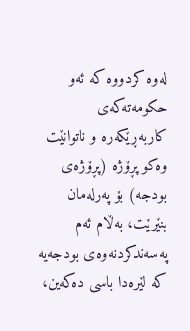لەوە كردووە كە ئەو حكومەتەكەی كاربەڕێكەرە و ناتوانێت وەكو پڕۆژە (پڕۆژەی بودجە) بۆ پەرلەمان بنێرێت، بەڵام ئەم پەسەندكردنەوەی بودجەیە كە لێرەدا باسی دەكەین،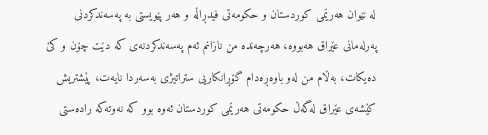لە نێوان هەرێمی كوردستان و حكومەتی فیدڕاڵە و هەر پێویستی بە پەسەندكردنی پەرلەمانی عێراق هەبووە، هەرچەندە من نازانم ئەم پەسەندكردنەی كە دێت چۆن و كێ دەیكات، بەڵام من لەو باوەڕەدام گۆڕانكاریی ستراتیژی بەسەردا نایەت، پێشتریش كێشەی عێراق لەگەڵ حكومەتی هەرێمی كوردستان ئەوە بوو كە نەوتەكە رادەستی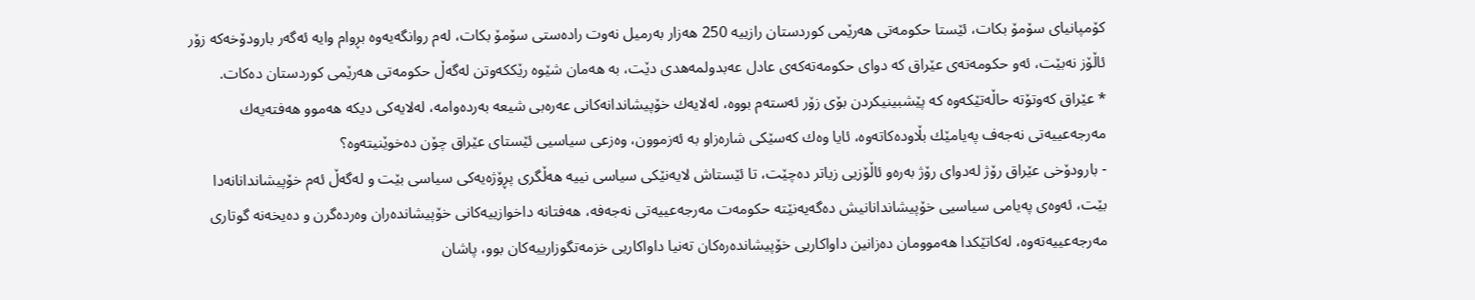كۆمپانیای سۆمۆ بكات، ئێستا حكومەتی هەرێمی كوردستان رازییە 250 هەزار بەرمیل نەوت رادەستی سۆمۆ بكات، لەم روانگەیەوە بڕوام وایە ئەگەر بارودۆخەكە زۆر ئاڵۆز نەبێت، ئەو حكومەتەی عێراق كە دوای حكومەتەكەی عادل عەبدولمەهدی دێت، بە هەمان شێوە رێككەوتن لەگەڵ حكومەتی هەرێمی كوردستان دەكات.
* عێراق كەوتۆتە حاڵەتێكەوە كە پێشبینیكردن بۆی زۆر ئەستەم بووە، لەلایەك خۆپیشاندانەكانی عەرەبی شیعە بەردەوامە، لەلایەكی دیكە هەموو هەفتەیەك مەرجەعییەتی نەجەف پەیامێك بڵاودەكاتەوە، ئایا وەك كەسێكی شارەزاو بە ئەزموون، وەزعی سیاسیی ئێستای عێراق چۆن دەخوێنیتەوە؟
- بارودۆخی عێراق رۆژ لەدوای رۆژ بەرەو ئاڵۆزیی زیاتر دەچێت، تا ئێستاش لایەنێكی سیاسی نییە هەڵگری پڕۆژەیەكی سیاسی بێت و لەگەڵ ئەم خۆپیشاندانانەدا بێت، ئەوەی پەیامی سیاسیی خۆپیشاندانانیش دەگەیەنێتە حكومەت مەرجەعییەتی نەجەفە، هەفتانە داخوازییەكانی خۆپیشاندەران وەردەگرن و دەیخەنە گوتاری مەرجەعییەتەوە، لەكاتێكدا هەموومان دەزانین داواكاریی خۆپیشاندەرەكان تەنیا داواكاریی خزمەتگوزارییەكان بوو، پاشان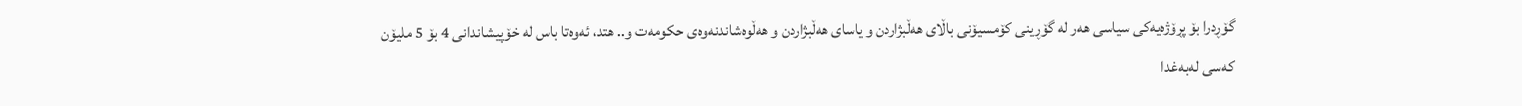گۆڕدرا بۆ پڕۆژەیەكی سیاسی هەر لە گۆڕینی كۆمسیۆنی باڵای هەڵبژاردن و یاسای هەڵبژاردن و هەڵوەشاندنەوەی حكومەت و.. هتد، ئەوەتا باس لە خۆپیشاندانی 4 بۆ 5 ملیۆن كەسی لەبەغدا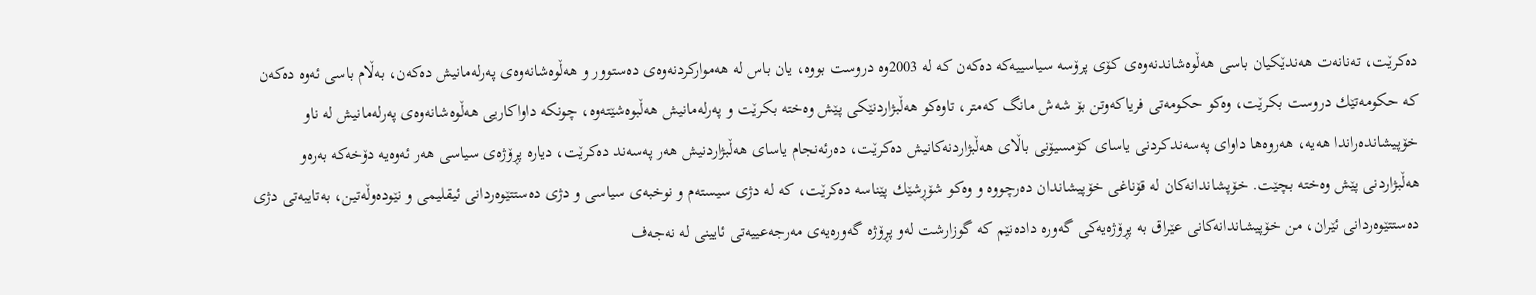دەكرێت، تەنانەت هەندێكیان باسی هەڵوەشاندنەوەی كۆی پرۆسە سیاسییەكە دەكەن كە لە 2003وە دروست بووە، یان باس لە هەمواركردنەوەی دەستوور و هەڵوەشانەوەی پەرلەمانیش دەكەن، بەڵام باسی ئەوە دەكەن كە حكومەتێك دروست بكرێت، وەكو حكومەتی فریاكەوتن بۆ شەش مانگ كەمتر، تاوەكو هەڵبژاردنێكی پێش وەختە بكرێت و پەرلەمانیش هەڵبوەشێتەوە، چونكە داواكاریی هەڵوەشانەوەی پەرلەمانیش لە ناو خۆپیشاندەراندا هەیە، هەروەها داوای پەسەندكردنی یاسای كۆمسیۆنی باڵای هەڵبژاردنەكانیش دەكرێت، دەرئەنجام یاسای هەڵبژاردنیش هەر پەسەند دەكرێت، دیارە پڕۆژەی سیاسی هەر ئەوەیە دۆخەكە بەرەو هەڵبژاردنی پێش وەختە بچێت. خۆپشاندانەكان لە قۆناغی خۆپیشاندان دەرچووە و وەكو شۆڕشێك پێناسە دەكرێت، كە لە دژی سیستەم و نوخبەی سیاسی و دژی دەستتێوەردانی ئیقلیمی و نێودەوڵەتین، بەتایبەتی دژی دەستتێوەردانی ئێران، من خۆپیشاندانەكانی عێراق بە پڕۆژەیەكی گەورە دادەنێم كە گوزارشت لەو پڕۆژە گەورەیەی مەرجەعییەتی ئایینی لە نەجەف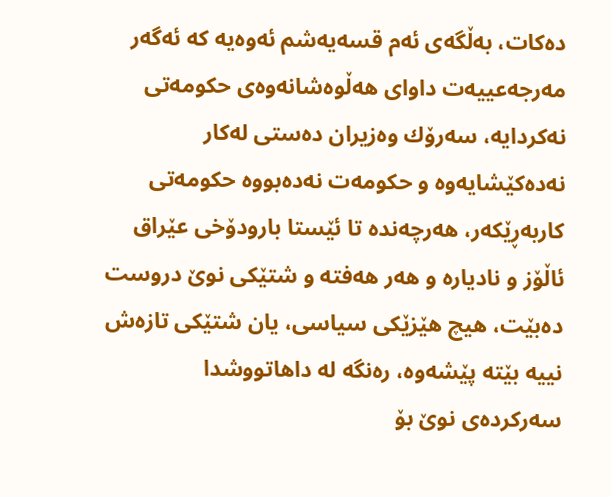دەكات، بەڵگەی ئەم قسەیەشم ئەوەیە كە ئەگەر مەرجەعییەت داوای هەڵوەشانەوەی حكومەتی نەكردایە، سەرۆك وەزیران دەستی لەكار نەدەكێشایەوە و حكومەت نەدەبووە حكومەتی كاربەڕێكەر، هەرچەندە تا ئێستا بارودۆخی عێراق ئاڵۆز و نادیارە و هەر هەفتە و شتێكی نوێ دروست دەبێت، هیچ هێزێكی سیاسی، یان شتێكی تازەش نییە بێتە پێشەوە، رەنگە لە داهاتووشدا سەركردەی نوێ بۆ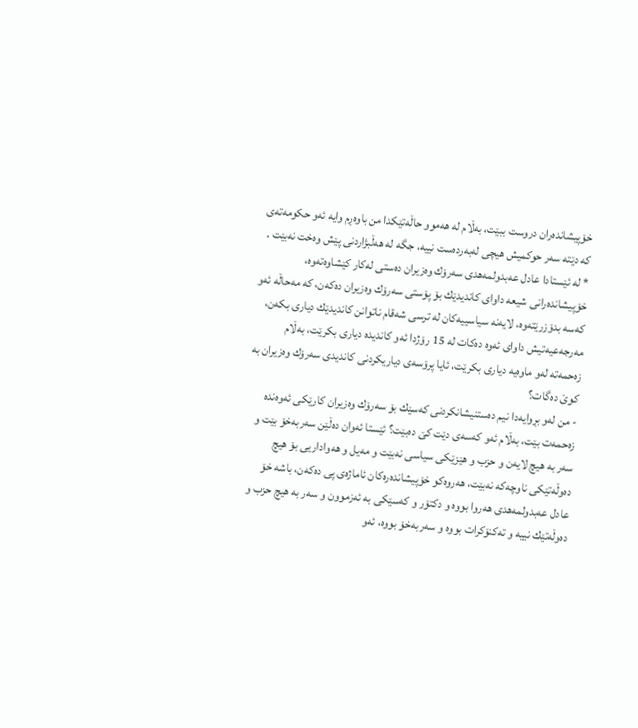خۆپیشاندەران دروست ببێت، بەڵام لە هەموو حاڵەتێكدا من باوەڕم وایە ئەو حكومەتەی كە دێتە سەر حوكمیش هیچی لەبەردەست نییە، جگە لە هەڵبژاردنی پێش وەخت نەبێت .
* لە ئێستادا عادل عەبدولمەهدی سەرۆك وەزیران دەستی لەكار كێشاوەتەوە، خۆپیشاندەرانی شیعە داوای كاندیدێك بۆ پۆستی سەرۆك وەزیران دەكەن، كە مەحاڵە ئەو كەسە بدۆزرێتەوە، لایەنە سیاسییەكان لە ترسی شەقام ناتوانن كاندیدێك دیاری بكەن، مەرجەعیەتیش داوای ئەوە دەكات لە 15 رۆژدا ئەو كاندیدە دیاری بكرێت، بەڵام زەحمەتە لەو ماوەیە دیاری بكرێت، ئایا پرۆسەی دیاریكردنی كاندیدی سەرۆك وەزیران بە كوێ دەگات؟
- من لەو بڕوایەدا نیم دەستنیشانكردنی كەسێك بۆ سەرۆك وەزیران كارێكی ئەوەندە زەحمەت بێت، بەڵام ئەو كەسەی دێت كێ دەبێت؟ ئێستا ئەوان دەڵێن سەربەخۆ بێت و سەر بە هیچ لایەن و حزب و هێزێكی سیاسی نەبێت و مەیل و هەواداریی بۆ هیچ دەوڵەتێكی ناوچەكە نەبێت، هەروەكو خۆپیشاندەرەكان ئاماژەی پی دەكەن، باشە خۆ عادل عەبدولمەهدی هەروا بووە و دكتۆر و كەسێكی بە ئەزموون و سەر بە هیچ حزب و دەوڵەتێك نییە و تەكنۆكرات بووە و سەربەخۆ بووە، ئەو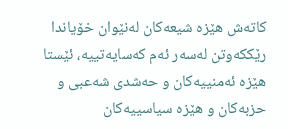كاتەش هێزە شیعەكان لەنێوان خۆیاندا رێككەوتن لەسەر ئەم كەسایەتییە، ئێستا هێزە ئەمنییەكان و حەشدی شەعبی و حزبەكان و هێزە سیاسییەكان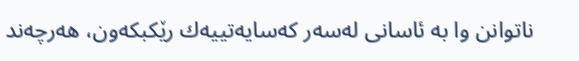ناتوانن وا بە ئاسانی لەسەر كەسایەتییەك رێكبكەون، هەرچەند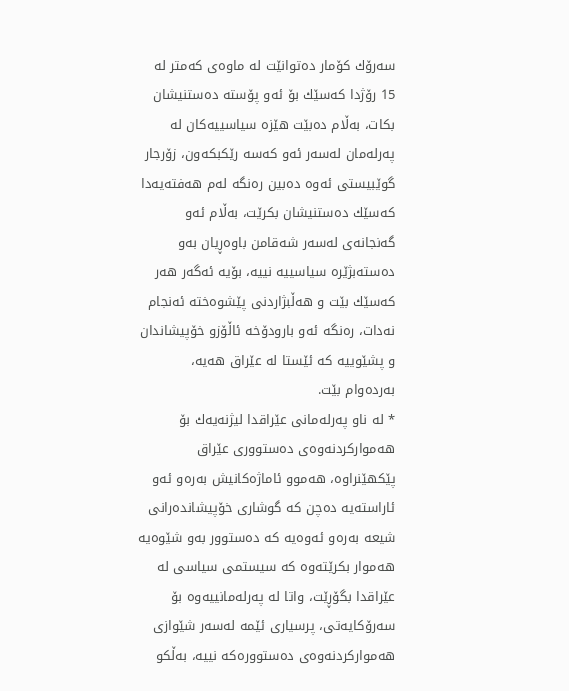سەرۆك كۆمار دەتوانێت لە ماوەی كەمتر لە 15 رۆژدا كەسێك بۆ ئەو پۆستە دەستنیشان بكات، بەڵام دەبێت هێزە سیاسییەكان لە پەرلەمان لەسەر ئەو كەسە رێكبكەون، زۆرجار گوێبیستی ئەوە دەبین رەنگە لەم هەفتەیەدا كەسێك دەستنیشان بكرێت، بەڵام ئەو گەنجانەی لەسەر شەقامن باوەڕیان بەو دەستەبژێرە سیاسییە نییە، بۆیە ئەگەر هەر كەسێك بێت و هەڵبژاردنی پێشوەختە ئەنجام نەدات، رەنگە ئەو بارودۆخە ئاڵۆزو خۆپیشاندان و پشێوییە كە ئێستا لە عێراق هەیە، بەردەوام بێت.
* لە ناو پەرلەمانی عێراقدا لیژنەیەك بۆ هەمواركردنەوەی دەستووری عێراق پێكهێنراوە، هەموو ئاماژەكانیش بەرەو ئەو ئاراستەیە دەچن كە گوشاری خۆپیشاندەرانی شیعە بەرەو ئەوەیە كە دەستوور بەو شێوەیە هەموار بكرێتەوە كە سیستمی سیاسی لە عێراقدا بگۆڕێت، واتا لە پەرلەمانییەوە بۆ سەرۆكایەتی، پرسیاری ئێمە لەسەر شێوازی هەمواركردنەوەی دەستوورەكە نییە، بەڵكو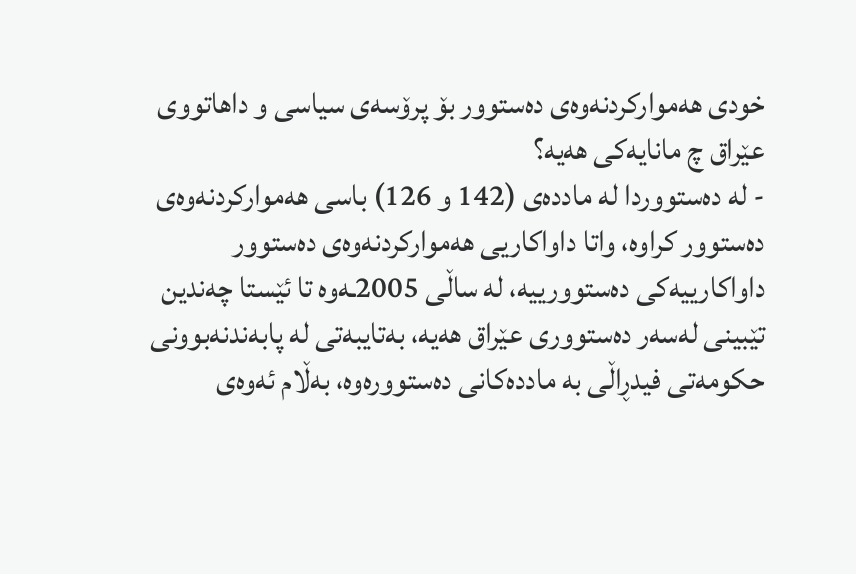خودی هەمواركردنەوەی دەستوور بۆ پرۆسەی سیاسی و داهاتووی عێراق چ مانایەكی هەیە؟
- لە دەستووردا لە ماددەی (142 و 126) باسی هەمواركردنەوەی دەستوور كراوە، واتا داواكاریی هەمواركردنەوەی دەستوور داواكارییەكی دەستوورییە، لە ساڵی 2005ـەوە تا ئێستا چەندین تێبینی لەسەر دەستووری عێراق هەیە، بەتایبەتی لە پابەندنەبوونی حكومەتی فیدڕاڵی بە ماددەكانی دەستوورەوە، بەڵام ئەوەی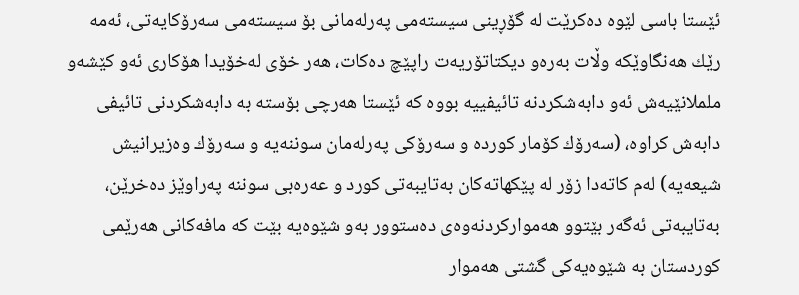ئێستا باسی لێوە دەكرێت لە گۆڕینی سیستەمی پەرلەمانی بۆ سیستەمی سەرۆكایەتی، ئەمە رێك هەنگاوێكە وڵات بەرەو دیكتاتۆریەت راپێچ دەكات، هەر خۆی لەخۆیدا هۆكاری ئەو كێشەو ململانێیەش ئەو دابەشكردنە تائیفییە بووە كە ئێستا هەرچی بۆستە بە دابەشكردنی تائیفی دابەش كراوە، (سەرۆك كۆمار كوردە و سەرۆكی پەرلەمان سوننەیە و سەرۆك وەزیرانیش شیعەیە) لەم كاتەدا زۆر لە پێكهاتەكان بەتایبەتی كورد و عەرەبی سوننە پەراوێز دەخرێن، بەتایبەتی ئەگەر بێتوو هەمواركردنەوەی دەستوور بەو شێوەیە بێت كە مافەكانی هەرێمی كوردستان بە شێوەیەكی گشتی هەموار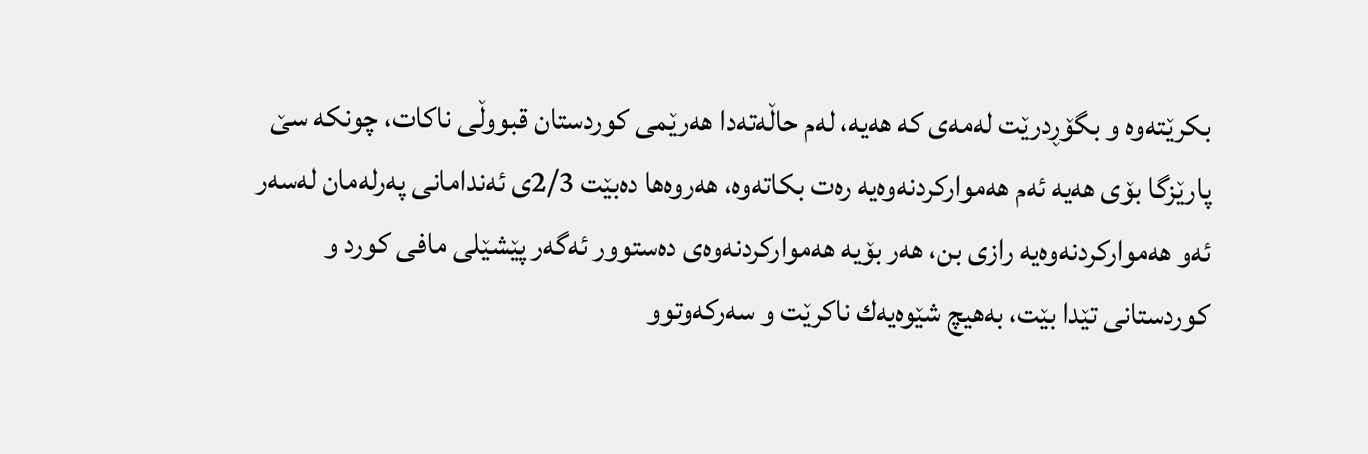بكرێتەوە و بگۆڕدرێت لەمەی كە هەیە، لەم حاڵەتەدا هەرێمی كوردستان قبووڵی ناكات، چونكە سێ پارێزگا بۆی هەیە ئەم هەمواركردنەوەیە رەت بكاتەوە، هەروەها دەبێت 2/3ی ئەندامانی پەرلەمان لەسەر ئەو هەمواركردنەوەیە رازی بن، هەر بۆیە هەمواركردنەوەی دەستوور ئەگەر پێشێلی مافی كورد و كوردستانی تێدا بێت، بەهیچ شێوەیەك ناكرێت و سەركەوتوو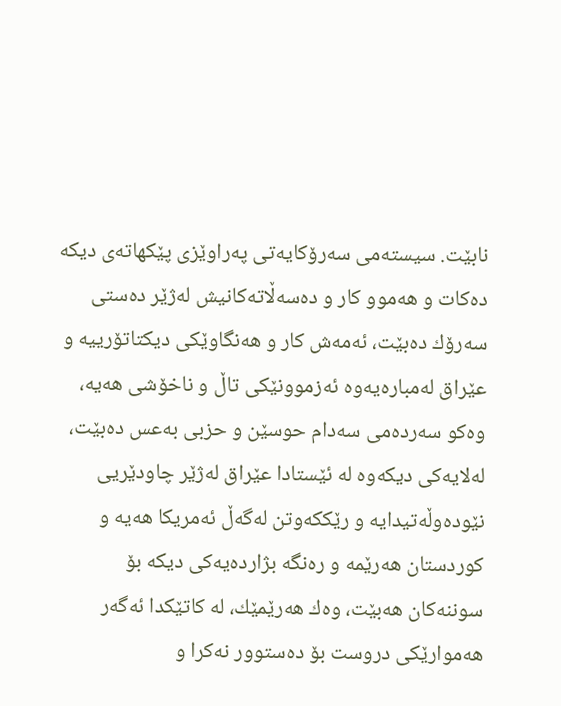نابێت. سیستەمی سەرۆكایەتی پەراوێزی پێكهاتەی دیكە دەكات و هەموو كار و دەسەڵاتەكانیش لەژێر دەستی سەرۆك دەبێت، ئەمەش كار و هەنگاوێكی دیكتاتۆرییە و عێراق لەمبارەیەوە ئەزموونێكی تاڵ و ناخۆشی هەیە، وەكو سەردەمی سەدام حوسێن و حزبی بەعس دەبێت، لەلایەكی دیكەوە لە ئێستادا عێراق لەژێر چاودێریی نێودەوڵەتیدایە و رێككەوتن لەگەڵ ئەمریكا هەیە و كوردستان هەرێمە و رەنگە بژاردەیەكی دیكە بۆ سوننەكان هەبێت، وەك هەرێمێك، لە كاتێكدا ئەگەر هەموارێكی دروست بۆ دەستوور نەكرا و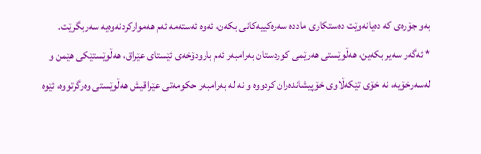بەو جۆرەی كە دەیانەوێت دەستكاری ماددە سەرەكییەكانی بكەن، ئەوە ئەستەمە ئەم هەمواركردنەوەیە سەربگرێت.
* ئەگەر سەیر بكەین، هەڵوێستی هەرێمی كوردستان بەرامبەر ئەم بارودۆخەی ئێستای عێراق، هەڵوێستێكی هێمن و لەسەرخۆیە، نە خۆی تێكەڵاوی خۆپیشاندەران كردووە و نە لە بەرامبەر حكومەتی عێراقیش هەڵوێستی وەرگرتووە، ئێوە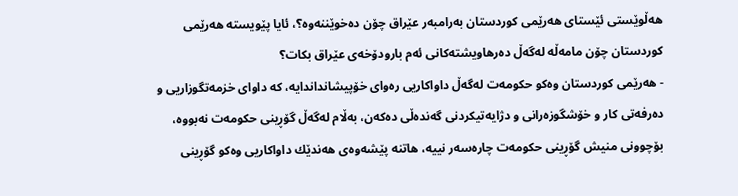هەڵوێستی ئێستای هەرێمی كوردستان بەرامبەر عێراق چۆن دەخوێننەوە؟، ئایا پێویستە هەرێمی كوردستان چۆن مامەڵە لەگەڵ دەرهاویشتەكانی ئەم بارودۆخەی عێراق بكات؟
- هەرێمی كوردستان وەكو حكومەت لەگەڵ داواكاریی رەوای خۆپیشانداندایە، كە داوای خزمەتگوزاریی و دەرفەتی كار و خۆشگوزەرانی و دژایەتیكردنی گەندەڵی دەكەن، بەڵام لەگەڵ گۆڕینی حكومەت نەبووە، بۆچوونی منیش گۆڕینی حكومەت چارەسەر نییە، هاتنە پێشەوەی هەندێك داواكاریی وەكو گۆڕینی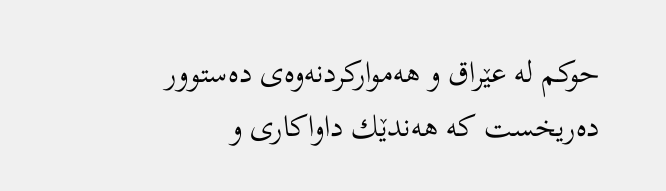حوكم لە عێراق و هەمواركردنەوەی دەستوور دەریخست كە هەندێك داواكاری و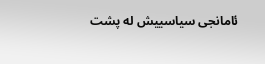ئامانجی سیاسییش لە پشت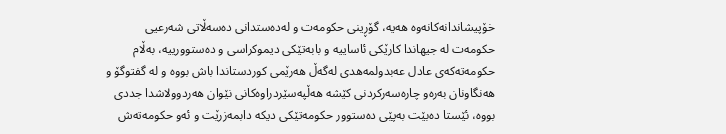خۆپیشاندانەكانەوە هەیە، گۆڕینی حكومەت و لەدەستدانی دەسەڵاتی شەرعیی حكومەت لە جیهاندا كارێكی ئاساییە و بابەتێكی دیموكراسی و دەستوورییە، بەڵام حكومەتەكەی عادل عەبدولمەهدی لەگەڵ هەرێمی كوردستاندا باش بووە و لە گفتوگۆ و هەنگاونان بەرەو چارەسەركردنی كێشە هەڵپەسێردراوەكانی نێوان هەردوولاشدا جددی بووە، ئێستا دەبێت بەپێی دەستوور حكومەتێكی دیكە دابمەزرێت و ئەو حكومەتەش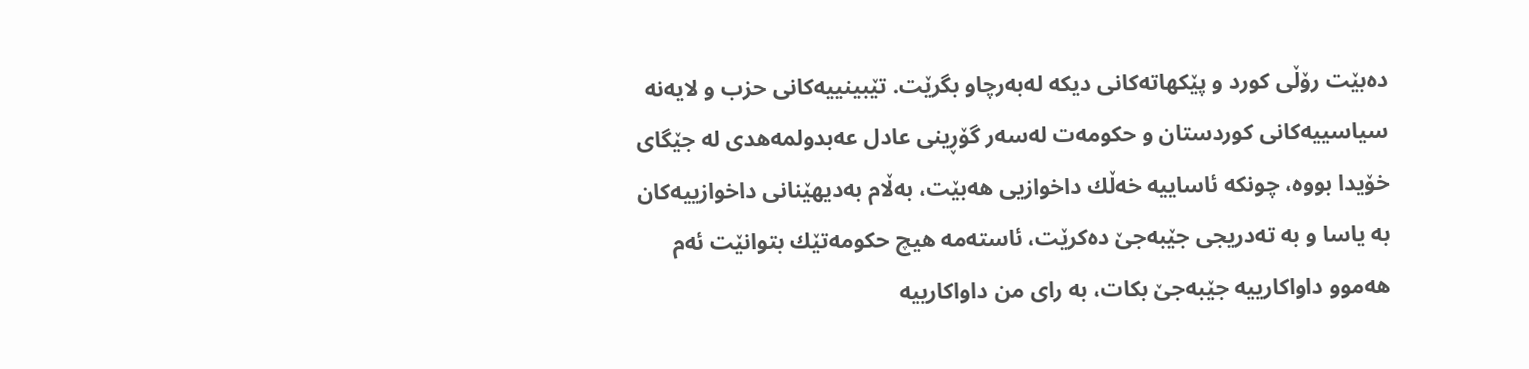دەبێت رۆڵی كورد و پێكهاتەكانی دیكە لەبەرچاو بگرێت. تێبینییەكانی حزب و لایەنە سیاسییەكانی كوردستان و حكومەت لەسەر گۆڕینی عادل عەبدولمەهدی لە جێگای خۆیدا بووە، چونكە ئاساییە خەڵك داخوازیی هەبێت، بەڵام بەدیهێنانی داخوازییەكان بە یاسا و بە تەدریجی جێبەجێ دەكرێت، ئاستەمە هیچ حكومەتێك بتوانێت ئەم هەموو داواكارییە جێبەجێ بكات، بە رای من داواكارییە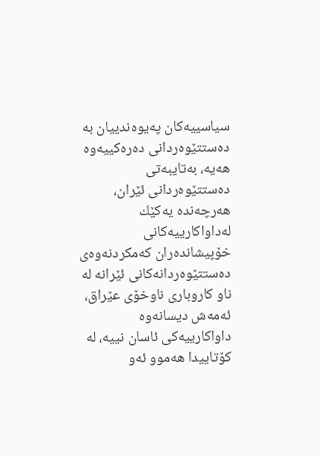سیاسییەكان پەیوەندییان بە دەستتێوەردانی دەرەكییەوە هەیە، بەتایبەتی دەستتێوەردانی ئێران، هەرچەندە یەكێك لەداواكارییەكانی خۆپیشاندەران كەمكردنەوەی دەستتێوەردانەكانی ئێرانە لە ناو كاروباری ناوخۆی عێراق، ئەمەش دیسانەوە داواكارییەكی ئاسان نییە، لە كۆتاییدا هەموو ئەو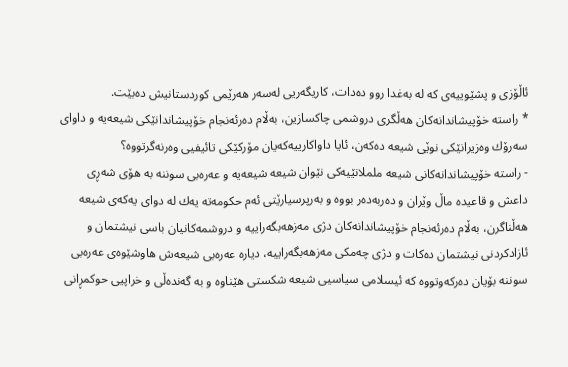ئاڵۆزی و پشێوییەی كە لە بەغدا روو دەدات، كاریگەریی لەسەر هەرێمی كوردستانیش دەبێت.
* راستە خۆپیشاندانەكان هەڵگری دروشمی چاكسازین، بەڵام دەرئەنجام خۆپیشاندانێكی شیعەیە و داوای سەرۆك وەزیرانێكی نوێی شیعە دەكەن، ئایا داواكارییەكەیان مۆركێكی تائیفیی وەرنەگرتووە؟
- راستە خۆپیشاندانەكانی شیعە ململانێیەكی نێوان شیعە شیعەیە و عەرەبی سوننە بە هۆی شەڕی داعش و قاعیدە ماڵ وێران و دەربەدەر بووە و بەرپرسیارێتی ئەم حكومەتە یەك لە دوای یەكەی شیعە هەڵناگرن، بەڵام دەرئەنجام خۆپیشاندانەكان دژی مەزهەبگەراییە و دروشمەكانیان باسی نیشتمان و ئازادكردنی نیشتمان دەكات و دژی چەمكی مەزهەبگەراییە، دیارە عەرەبی شیعەش هاوشێوەی عەرەبی سوننە بۆیان دەركەوتووە كە ئیسلامی سیاسیی شیعە شكستی هێناوە و بە گەندەڵی و خراپیی حوكمڕانی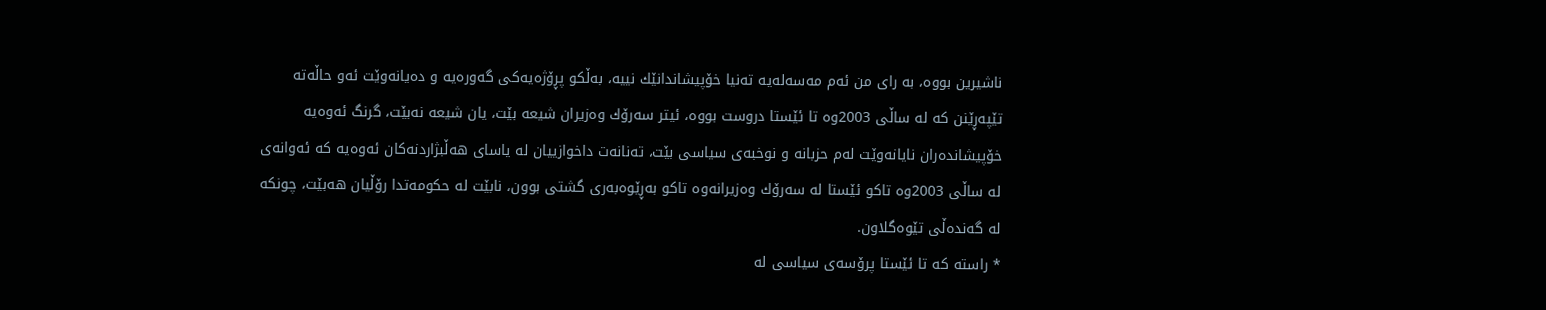ناشیرین بووە، بە رای من ئەم مەسەلەیە تەنیا خۆپیشاندانێك نییە، بەڵكو پڕۆژەیەكی گەورەیە و دەیانەوێت ئەو حاڵەتە تێپەڕێنن كە لە ساڵی 2003وە تا ئێستا دروست بووە، ئیتر سەرۆك وەزیران شیعە بێت، یان شیعە نەبێت، گرنگ ئەوەیە خۆپیشاندەران نایانەوێت لەم حزبانە و نوخبەی سیاسی بێت، تەنانەت داخوازییان لە یاسای هەڵبژاردنەكان ئەوەیە كە ئەوانەی لە ساڵی 2003وە تاكو ئێستا لە سەرۆك وەزیرانەوە تاكو بەڕێوەبەری گشتی بوون، نابێت لە حكومەتدا رۆڵیان هەبێت، چونكە لە گەندەڵی تێوەگلاون.
* راستە كە تا ئێستا پرۆسەی سیاسی لە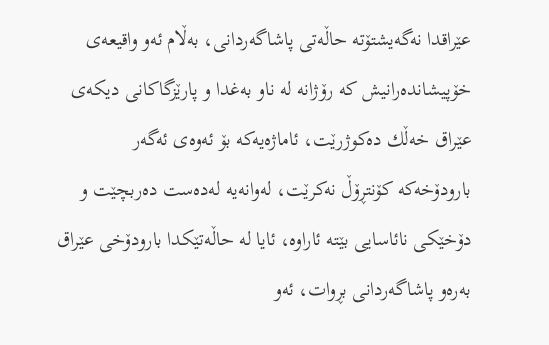عێراقدا نەگەیشتۆتە حاڵەتی پاشاگەردانی، بەڵام ئەو واقیعەی خۆپیشاندەرانیش كە رۆژانە لە ناو بەغدا و پارێزگاكانی دیكەی عێراق خەڵك دەكوژرێت، ئاماژەیەكە بۆ ئەوەی ئەگەر بارودۆخەكە كۆنتڕۆڵ نەكرێت، لەوانەیە لەدەست دەربچێت و دۆخێكی نائاسایی بێتە ئاراوە، ئایا لە حاڵەتێكدا بارودۆخی عێراق بەرەو پاشاگەردانی بڕوات، ئەو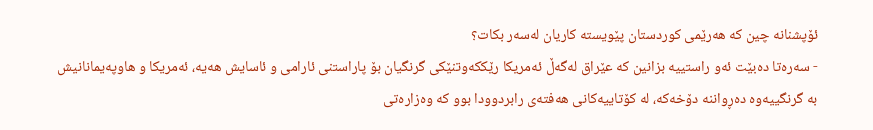ئۆپشنانە چین كە هەرێمی كوردستان پێویستە كاریان لەسەر بكات؟
- سەرەتا دەبێت ئەو راستییە بزانین كە عێراق لەگەڵ ئەمریكا رێككەوتنێكی گرنگیان بۆ پاراستنی ئارامی و ئاسایش هەیە، ئەمریكا و هاوپەیمانانیش بە گرنگییەوە دەڕواننە دۆخەكە، لە كۆتاییەكانی هەفتەی رابردوودا بوو كە وەزارەتی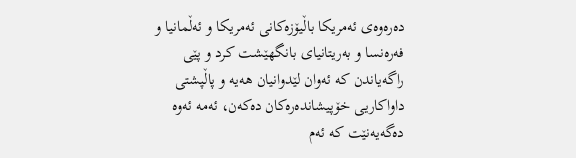دەرەوەی ئەمریكا باڵیۆزەكانی ئەمریكا و ئەڵمانیا و فەرەنسا و بەریتانیای بانگهێشت كرد و پێی راگەیاندن كە ئەوان لێدوانیان هەیە و پاڵپشتی داواكاریی خۆپیشاندەرەكان دەكەن، ئەمە ئەوە دەگەیەنێت كە ئەم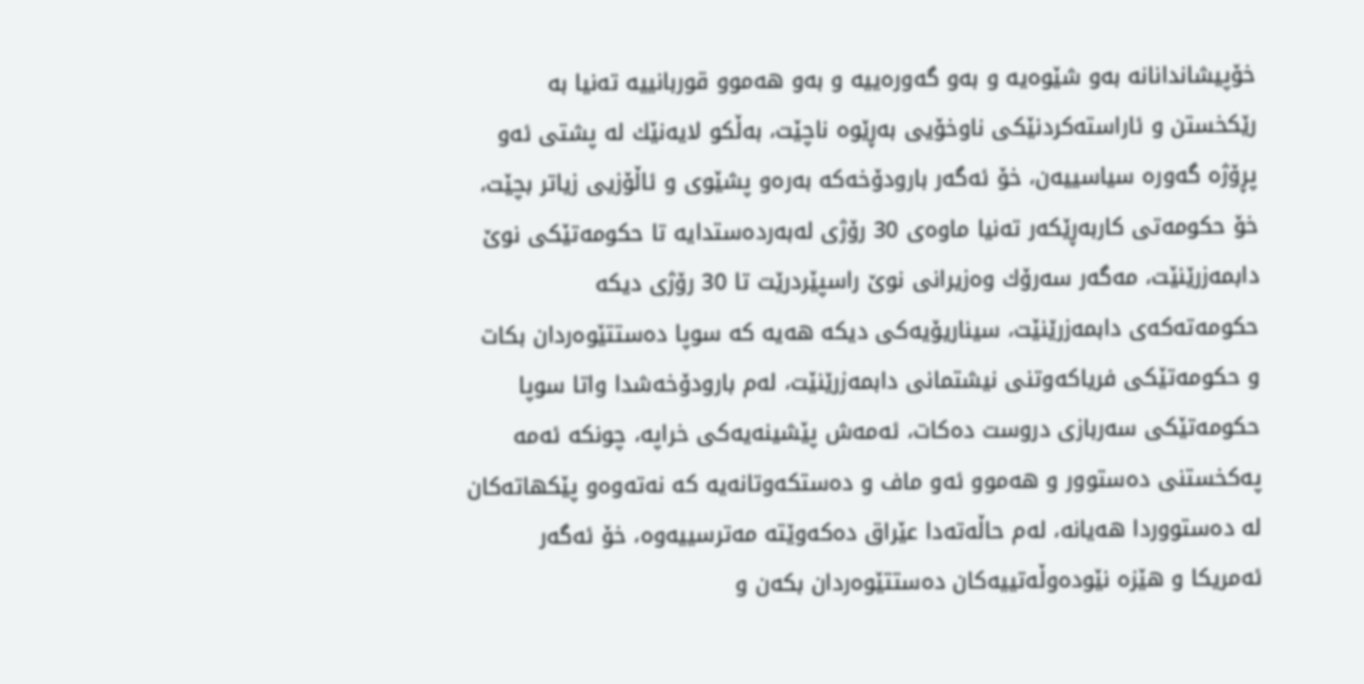خۆپیشاندانانە بەو شێوەیە و بەو گەورەییە و بەو هەموو قوربانییە تەنیا بە رێكخستن و ئاراستەكردنێكی ناوخۆیی بەڕێوە ناچێت، بەڵكو لایەنێك لە پشتی ئەو پڕۆژە گەورە سیاسییەن، خۆ ئەگەر بارودۆخەكە بەرەو پشێوی و ئاڵۆزیی زیاتر بچێت، خۆ حكومەتی كاربەڕێكەر تەنیا ماوەی 30 رۆژی لەبەردەستدایە تا حكومەتێكی نوێ دابمەزرێنێت، مەگەر سەرۆك وەزیرانی نوێ راسپێردرێت تا 30 رۆژی دیكە حكومەتەكەی دابمەزرێنێت، سیناریۆیەكی دیكە هەیە كە سوپا دەستتێوەردان بكات و حكومەتێكی فریاكەوتنی نیشتمانی دابمەزرێنێت، لەم بارودۆخەشدا واتا سوپا حكومەتێكی سەربازی دروست دەكات، ئەمەش پێشینەیەكی خراپە، چونكە ئەمە پەكخستنی دەستوور و هەموو ئەو ماف و دەستكەوتانەیە كە نەتەوەو پێكهاتەكان لە دەستووردا هەیانە، لەم حاڵەتەدا عێراق دەكەوێتە مەترسییەوە، خۆ ئەگەر ئەمریكا و هێزە نێودەوڵەتییەكان دەستتێوەردان بكەن و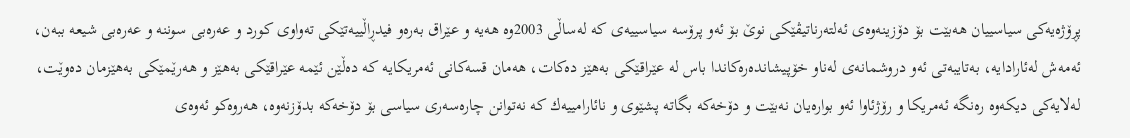پڕۆژەیەكی سیاسییان هەبێت بۆ دۆزینەوەی ئەلتەرناتیڤێكی نوێ بۆ ئەو پرۆسە سیاسییەی كە لەساڵی 2003وە هەیە و عێراق بەرەو فیدڕاڵییەتێكی تەواوی كورد و عەرەبی سوننە و عەرەبی شیعە ببەن، ئەمەش لەئارادایە، بەتایبەتی ئەو دروشمانەی لەناو خۆپیشاندەرەكاندا باس لە عێراقێكی بەهێز دەكات، هەمان قسەكانی ئەمریكایە كە دەڵێن ئێمە عێراقێكی بەهێز و هەرێمێكی بەهێزمان دەوێت، لەلایەكی دیكەوە رەنگە ئەمریكا و رۆژئاوا ئەو بوارەیان نەبێت و دۆخەكە بگاتە پشێوی و نائارامییەك كە نەتوانن چارەسەری سیاسی بۆ دۆخەكە بدۆزنەوە، هەروەكو ئەوەی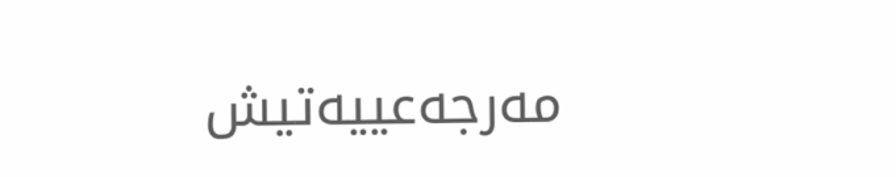مەرجەعییەتیش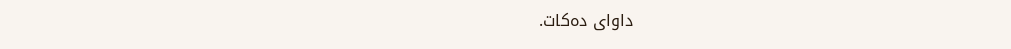داوای دەكات.